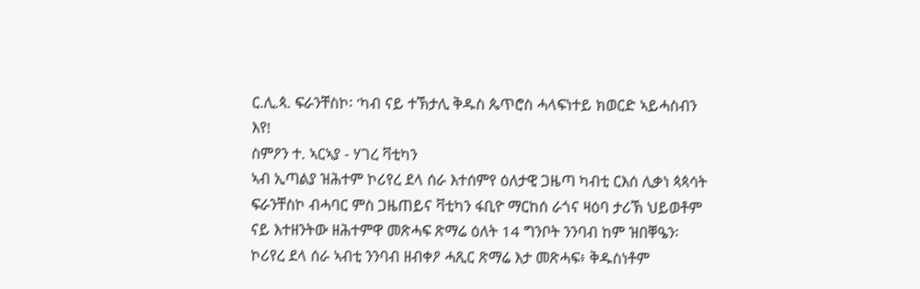ር.ሊ.ጳ. ፍራንቸስኮ፡ ‘ካብ ናይ ተኽታሊ ቅዱስ ጴጥሮስ ሓላፍነተይ ክወርድ ኣይሓስብን እየ!
ስምዖን ተ. ኣርኣያ - ሃገረ ቫቲካን
ኣብ ኢጣልያ ዝሕተም ኮሪየረ ደላ ሰራ እተሰምየ ዕለታዊ ጋዜጣ ካብቲ ርእሰ ሊቃነ ጳጳሳት ፍራንቸስኮ ብሓባር ምስ ጋዜጠይና ቫቲካን ፋቢዮ ማርከሰ ራጎና ዛዕባ ታሪኽ ህይወቶም ናይ እተዘንትው ዘሕተምዋ መጽሓፍ ጽማሬ ዕለት 14 ግንቦት ንንባብ ከም ዝበቐዔን፡ ኮሪየረ ደላ ሰራ ኣብቲ ንንባብ ዘብቀዖ ሓጺር ጽማሬ እታ መጽሓፍ፥ ቅዱስነቶም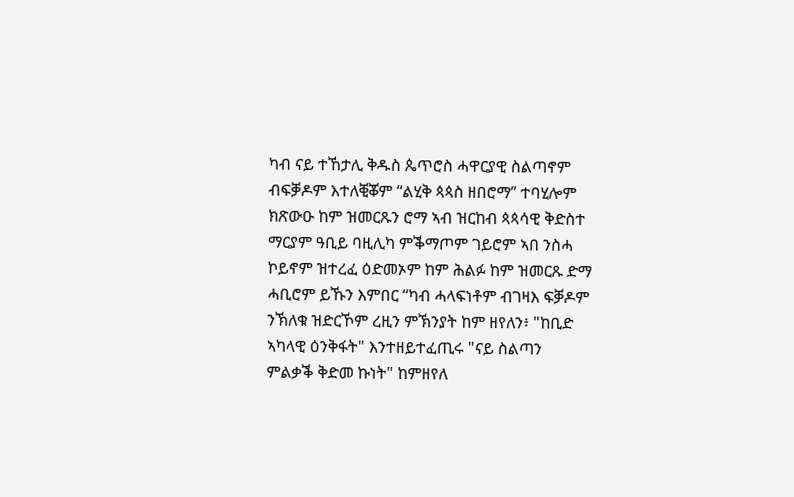ካብ ናይ ተኸታሊ ቅዱስ ጴጥሮስ ሓዋርያዊ ስልጣኖም ብፍቓዶም እተለቒቖም “ልሂቅ ጳጳስ ዘበሮማ” ተባሂሎም ክጽውዑ ከም ዝመርጹን ሮማ ኣብ ዝርከብ ጳጳሳዊ ቅድስተ ማርያም ዓቢይ ባዚሊካ ምቕማጦም ገይሮም ኣበ ንስሓ ኮይኖም ዝተረፈ ዕድመኦም ከም ሕልፉ ከም ዝመርጹ ድማ ሓቢሮም ይኹን እምበር “ካብ ሓላፍነቶም ብገዛእ ፍቓዶም ንኽለቁ ዝድርኾም ረዚን ምኽንያት ከም ዘየለን፥ "ከቢድ ኣካላዊ ዕንቅፋት" እንተዘይተፈጢሩ "ናይ ስልጣን ምልቃቕ ቅድመ ኩነት" ከምዘየለ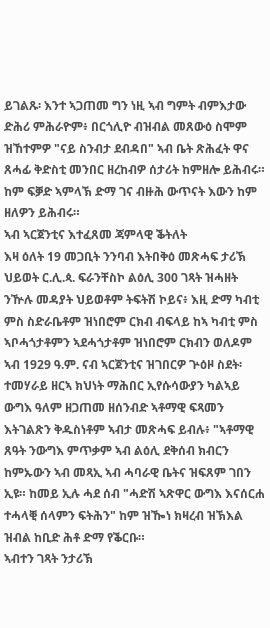ይገልጹ፡ እንተ ኣጋጠመ ግን ነዚ ኣብ ግምት ብምእታው ድሕሪ ምሕራዮም፥ በርጎሊዮ ብዝብል መጸውዕ ስሞም ዝኸተምዎ "ናይ ስንብታ ደብዳበ" ኣብ ቤት ጽሕፈት ዋና ጸሓፊ ቅድስቲ መንበር ዘረከብዎ ሰታሪት ከምዘሎ ይሕብሩ። ከም ፍቓድ ኣምላኽ ድማ ገና ብዙሕ ውጥናት እውን ከም ዘለዎን ይሕብሩ።
ኣብ ኣርጀንቲና እተፈጸመ ጃምላዊ ቕትለት
እዛ ዕለት 19 መጋቢት ንንባብ እትበቅዕ መጽሓፍ ታሪኽ ህይወት ር.ሊ.ጳ. ፍራንቸስኮ ልዕሊ 300 ገጻት ዝሓዘት ንዅሉ መዳያት ህይወቶም ትፍትሽ ኮይና፥ እዚ ድማ ካብቲ ምስ ስድራቤቶም ዝነበሮም ርክብ ብፍላይ ከኣ ካብቲ ምስ ኣቦሓጎታቶምን ኣደሓጎታቶም ዝነበሮም ርክብን ወለዶም ኣብ 1929 ዓ.ም. ናብ ኣርጀንቲና ዝገበርዎ ጕዕዞ ስደት፡ ተመሃራይ ዘርኣ ክህነት ማሕበር ኢየሱሳውያን ካልኣይ ውግእ ዓለም ዘጋጠመ ዘሰንብድ ኣቶማዊ ፍጻመን እትገልጽን ቅዱስነቶም ኣብታ መጽሓፍ ይብሉ፥ "ኣቶማዊ ጸዓት ንውግእ ምጥቃም ኣብ ልዕሊ ደቅሰብ ክብርን ከምኡውን ኣብ መጻኢ ኣብ ሓባራዊ ቤትና ዝፍጸም ገበን ኢዩ። ከመይ ኢሉ ሓደ ሰብ "ሓድሽ ኣጽዋር ውግእ እናሰርሐ ተሓላቒ ሰላምን ፍትሕን" ከም ዝዀነ ክዛረብ ዝኽእል ዝብል ከቢድ ሕቶ ድማ የቕርቡ።
ኣብተን ገጻት ንታሪኽ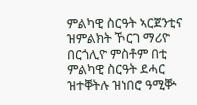ምልካዊ ስርዓት ኣርጀንቲና ዝምልክት ኾርገ ማሪዮ በርጎሊዮ ምስቶም በቲ ምልካዊ ስርዓት ደሓር ዝተቐትሉ ዝነበሮ ዓሚቝ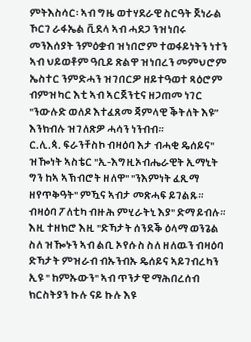ምትእስሳር፡ ኣብ ግዜ ወተሃደራዊ ስርዓት ጀነራል ኾርገ ራፋኤል ቪደላ ኣብ ሓደጋ ንዝነበሩ መንእሰያት ንምዕቋብ ዝነበሮም ተወፋይነትን ነተን ኣብ ህይወቶም ዓቢይ ጽልዋ ዝነበረን መምህሮም ኤስተር ንምድሓን ዝገበርዎ ዘይተዓወተ ጻዕሮም ብምዝካር እቲ ኣብ ኣርጀንቲና ዘጋጠመ ነገር "ንውሉድ ወለዶ እተፈጸመ ጃምላዊ ቕትለት እዩ” እንክብሉ ዝገለጽዎ ሓሳን ነንብብ።
ር.ሊ.ጳ. ፍራንቸስኮ ብዛዕባ እታ ብሓቂ ዴሰይና" ዝዀነት ኣስቴር "ኢ-እግዚኦብሔራዊት ኢማኒት ግን ከኣ ኣኽብሮት ዘለዋ" "ንእምነት ፈጺማ ዘየጥቅዓት" ምዃና ኣብታ መጽሓፍ ይገልጹ። ብዛዕባ ፖለቲካ ብዙሕ ምሂራትኒ እያ" ድማ ይብሉ።
እዚ ተዘክሮ እዚ "ድኻታት ሰንደቕ ዕላማ ወንጌል ስለ ዝዀኑን ኣብ ልቢ ኦየሱስ ስለ ዘለዉን ብዛዕባ ድኻታት ምዝራብ ብኡንብኡ ዴሰይና ኣይገብረካን ኢዩ " ከምኡውን" ኣብ ጥንታዊ ማሕበረሰብ ክርስትያን ኩሉ ናይ ኩሉ እዩ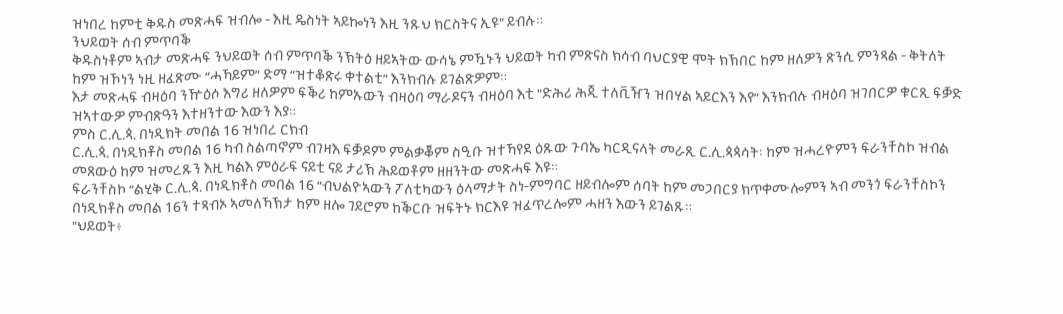ዝነበረ ከምቲ ቅዱስ መጽሓፍ ዝብሎ - እዚ ዴስነት ኣይኰነን እዚ ንጹህ ክርስትና ኢዩ" ይብሉ።
ንህይወት ሰብ ምጥባቕ
ቅዱስነቶም ኣብታ መጽሓፍ ንህይወት ሰብ ምጥባቕ ንኽትዕ ዘይኣትው ውሳኔ ምዃኑን ህይወት ካብ ምጽናስ ክሳብ ባህርያዊ ሞት ክኽበር ከም ዘለዎን ጽንሲ ምንጻል - ቅትለት ከም ዝኾነን ነዚ ዘፈጽሙ “ሓኻይም” ድማ “ዝተቆጽሩ ቀተልቲ” እንክብሉ ይገልጽዎም።
እታ መጽሓፍ ብዛዕባ ንዅዕሶ እግሪ ዘለዎም ፍቕሪ ከምኡውን ብዛዕባ ማራዶናን ብዛዕባ እቲ "ድሕሪ ሕጂ ተለቪዥን ዝበሃል ኣይርእን እየ” እንክብሉ ብዛዕባ ዝገበርዎ ቁርጺ ፍቓድ ዝኣተውዎ ምብጽዓን እተዘንተው እውን እያ።
ምስ ር.ሊ.ጳ. በነዲክት መበል 16 ዝነበረ ርክብ
ር.ሊ.ጳ. በነዲክቶስ መበል 16 ካብ ስልጣኖም ብገዛእ ፍቓዶም ምልቃቖም ስዒቡ ዝተኻየደ ዕጹው ጉባኤ ካርዲናላት መራጺ ር.ሊ.ጳጳሳት፡ ከም ዝሓረዮምን ፍራንቸስኮ ዝብል መጸውዕ ከም ዝመረጹን እዚ ካልእ ምዕራፍ ናይቲ ናይ ታሪኽ ሕይወቶም ዘዘንትው መጽሓፍ እዩ።
ፍራንቸስኮ “ልሂቅ ር.ሊ.ጳ. በነዲክቶስ መበል 16 “ብህልዮኣውን ፖለቲካውን ዕላማታት ስነ-ምግባር ዘይብሎም ሰባት ከም መጋበርያ ክጥቀሙሎምን ኣብ መንጎ ፍራንቸስኮን በነዲክቶስ መበል 16ን ተጻብኦ ኣመለኻኽታ ከም ዘሎ ገይሮም ከቕርቡ ዝፍትኑ ክርእዩ ዝፈጥረሎም ሓዘን እውን ይገልጹ።
"ህይወት፥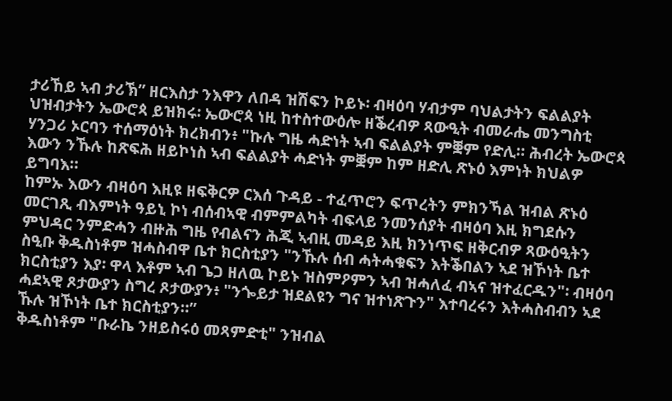ታሪኸይ ኣብ ታሪኽ” ዘርእስታ ንእዋን ለበዳ ዝሽፍን ኮይኑ፡ ብዛዕባ ሃብታም ባህልታትን ፍልልያት ህዝብታትን ኤውሮጳ ይዝክሩ፡ ኤውሮጳ ነዚ ከተስተውዕሎ ዘቕረብዎ ጻውዒት ብመራሔ መንግስቲ ሃንጋሪ ኦርባን ተሰማዕነት ክረክብን፥ "ኩሉ ግዜ ሓድነት ኣብ ፍልልያት ምቛም የድሊ። ሕብረት ኤውሮጳ እውን ንኹሉ ከጽፍሕ ዘይኮነስ ኣብ ፍልልያት ሓድነት ምቛም ከም ዘድሊ ጽኑዕ እምነት ክህልዎ ይግባእ።
ከምኡ እውን ብዛዕባ እዚዩ ዘፍቅርዎ ርእሰ ጉዳይ - ተፈጥሮን ፍጥረትን ምክንኻል ዝብል ጽኑዕ መርገጺ ብእምነት ዓይኒ ኮነ ብሰብኣዊ ብምምልካት ብፍላይ ንመንሰያት ብዛዕባ እዚ ክግደሱን ምህዳር ንምድሓን ብዙሕ ግዜ የብልናን ሕጂ ኣብዚ መዳይ እዚ ክንነጥፍ ዘቅርብዎ ጻውዕዒትን ስዒቡ ቅዱስነቶም ዝሓስብዋ ቤተ ክርስቲያን "ንኹሉ ሰብ ሓትሓቁፍን እትቕበልን ኣደ ዝኾነት ቤተ ክርስቲያን እያ፡ ዋላ እቶም ኣብ ጌጋ ዘለዉ ኮይኑ ዝስምዖምን ኣብ ዝሓለፈ ብኣና ዝተፈርዱን"፡ ብዛዕባ ሓደኣዊ ጾታውያን ስግረ ጾታውያን፥ "ንጐይታ ዝደልዩን ግና ዝተነጽጉን" እተባረሩን እትሓስብብን ኣደ ኹሉ ዝኾነት ቤተ ክርስቲያን።”
ቅዱስነቶም "ቡራኬ ንዘይስሩዕ መጻምድቲ" ንዝብል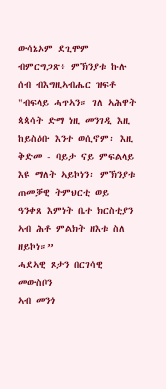ውሳኔኦም ደጊሞም ብምርግጋጽ፥ ምኽንያቱ ኩሉ ሰብ ብእግዚኣብሔር ዝፍቶ "ብፍላይ ሓጥኣን። ገለ ኣሕዋት ጳጳሳት ድማ ነዚ መንገዲ እዚ ከይስዕቡ እንተ ወሲኖም፡ እዚ ቅድመ - ባይታ ናይ ምፍልላይ እዩ ማለት ኣይኮነን፡ ምኽንያቱ ጠመቓዊ ትምህርቲ ወይ ዓንቀጸ እምነት ቤተ ክርስቲያን ኣብ ሕቶ ምልክት ዘእቱ ስለ ዘይኮነ።”
ሓደኣዊ ጾታን በርገሳዊ መውስቦን
ኣብ መንጎ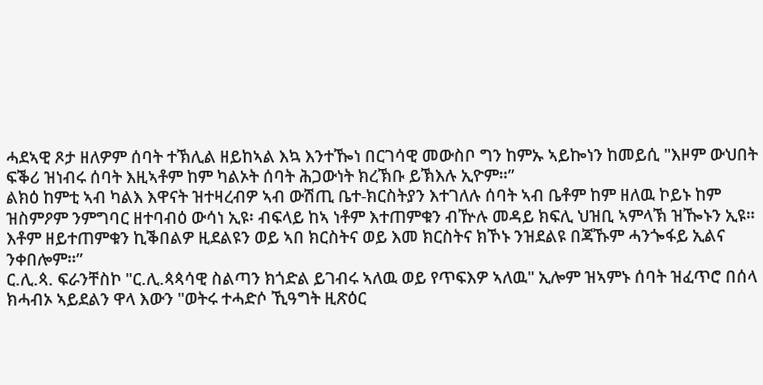ሓደኣዊ ጾታ ዘለዎም ሰባት ተኽሊል ዘይከኣል እኳ እንተዀነ በርገሳዊ መውስቦ ግን ከምኡ ኣይኰነን ከመይሲ "እዞም ውህበት ፍቕሪ ዝነብሩ ሰባት እዚኣቶም ከም ካልኦት ሰባት ሕጋውነት ክረኽቡ ይኽእሉ ኢዮም።”
ልክዕ ከምቲ ኣብ ካልእ እዋናት ዝተዛረብዎ ኣብ ውሽጢ ቤተ-ክርስትያን እተገለሉ ሰባት ኣብ ቤቶም ከም ዘለዉ ኮይኑ ከም ዝስምዖም ንምግባር ዘተባብዕ ውሳነ ኢዩ፡ ብፍላይ ከኣ ነቶም እተጠምቁን ብዅሉ መዳይ ክፍሊ ህዝቢ ኣምላኽ ዝዀኑን ኢዩ። እቶም ዘይተጠምቁን ኪቕበልዎ ዚደልዩን ወይ ኣበ ክርስትና ወይ እመ ክርስትና ክኾኑ ንዝደልዩ በጃኹም ሓንጐፋይ ኢልና ንቀበሎም።”
ር.ሊ.ጳ. ፍራንቸስኮ "ር.ሊ.ጳጳሳዊ ስልጣን ክጎድል ይገብሩ ኣለዉ ወይ የጥፍእዎ ኣለዉ" ኢሎም ዝኣምኑ ሰባት ዝፈጥሮ በሰላ ክሓብኦ ኣይደልን ዋላ እውን "ወትሩ ተሓድሶ ኺዓግት ዚጽዕር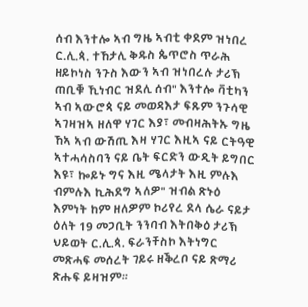ሰብ እንተሎ ኣብ ግዜ ኣብቲ ቀደም ዝነበረ ር.ሊ.ጳ. ተኸታሊ ቅዱስ ጴጥሮስ ጥራሕ ዘይኮነስ ንጉስ እውን ኣብ ዝነበረሉ ታሪኽ ጠቢቑ ኺነብር ዝደሊ ሰብ" እንተሎ ቫቲካን ኣብ ኣውሮጳ ናይ መወዳእታ ፍጹም ንጉሳዊ ኣገዛዝኣ ዘለዋ ሃገር እያ፣ መብዛሕትኡ ግዜ ኸኣ ኣብ ውሽጢ እዛ ሃገር እዚኣ ናይ ርትዓዊ ኣተሓሳስባን ናይ ቤት ፍርድን ውዲት ይግበር እዩ፣ ኰይኑ ግና እዚ ሜላታት እዚ ምሉእ ብምሉእ ኪሕደግ ኣለዎ" ዝብል ጽኑዕ እምነት ከም ዘለዎም ኮሪየረ ደላ ሴራ ናይታ ዕለት 19 መጋቢት ንንባብ እትበቅዕ ታሪኽ ህይወት ር.ሊ.ጳ. ፍራንቸስኮ እትነግር መጽሓፍ መሰረት ገይሩ ዘቕረቦ ናይ ጽማሪ ጽሑፍ ይዛዝም።